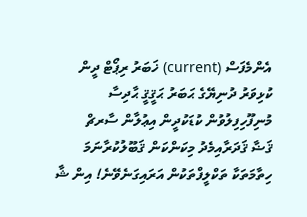އެންމެފަސް (current) ޚަބަރު ރިޕޯޓް ދީން ކުޅިވަރު ދުނިޔޭގެ ޙަބަރު ޙަޤީޤީ ޙާދިސާ މުނިފޫހިފިލުވުން ކުޑަކުދީން އިޢުލާން ސާރޗް
ޤަޟާ ޤަދަރާއިމެދު މިކަންކަން ޤަބޫލުކުރާނަމަ ހިތާމަތަކާ ތަކްލީފްތަކުން އަރައިގަނެވޭނެ! އިން ޝާ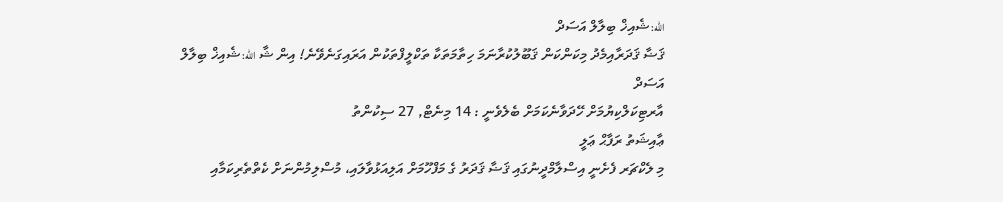الله: ޝެއިޚް ބިލާލް އަސަދް
ޤަޟާ ޤަދަރާއިމެދު މިކަންކަން ޤަބޫލުކުރާނަމަ ހިތާމަތަކާ ތަކްލީފްތަކުން އަރައިގަނެވޭނެ! އިން ޝާ الله: ޝެއިޚް ބިލާލް އަސަދް
އާރޓިކަލްކިޔުމަށް ހޭދަވާނެކަމަށް ބެލެވެނީ : 14 މިނެޓް, 27 ސިކުންތު
ޢާއިޝަތު ރަފާޙް ޢަލީ
މި ލެކްޗަރ ފެށެނީ އިސްލާމްދީނުގައި ޤަޟާ ޤަދަރު ގެ މަފްހޫމަށް އަލިއަޅުވާލައި، މުސްލިމުންނަށް ކެތްތެރިކަމާއި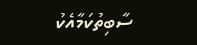ސާބިތުކަމާއެކު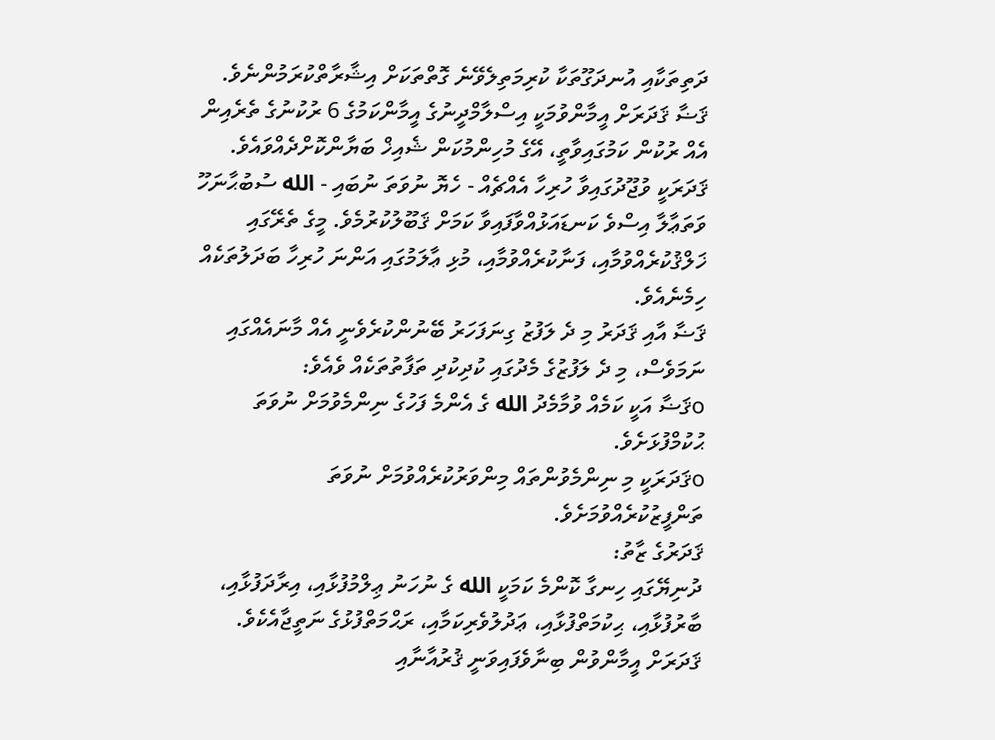ދަތިތަކާއި އުނދަގޫތަކާ ކުރިމަތިލެވޭނެ ގޮތްތަކަށް އިޝާރާތްކުރަމުންނެވެ. ޤަޟާ ޤަދަރަށް އީމާންވުމަކީ އިސްލާމްދީނުގެ އީމާންކަމުގެ 6 ރުކުނުގެ ތެރެއިން އެއް ރުކުން ކަމުގައިވާތީ، އޭގެ މުހިންމުކަން ޝެއިޚް ބަޔާންކޮށްދެއްވައެވެ.
ޤަދަރަކީ ވުޖޫދުގައިވާ ހުރިހާ އެއްޗެއް - ހެޔޮ ނުވަތަ ނުބައި - الله ސުބުޙާނަހޫ ވަތަޢާލާ އިސްވެ ކަނޑައަޅުއްވާފައިވާ ކަމަށް ޤަބޫލުކުރުމެވެ. މީގެ ތެރޭގައި ޚަލްޤުކުރެއްވުމާއި، ފަނާކުރެއްވުމާއި، މުޅި ޢާލަމުގައި އަންނަ ހުރިހާ ބަދަލުތަކެއް ހިމެނެއެވެ.
ޤަޟާ އާއި ޤަދަރު މި ދެ ލަފުޒު ގިނަފަހަރު ބޭނުންކުރެވެނީ އެއް މާނައެއްގައި ނަމަވެސް، މި ދެ ލަފުޒުގެ މެދުގައި ކުދިކުދި ތަފާތުތަކެއް ވެއެވެ:
oޤަޟާ އަކީ ކަމެއް ވުމާމެދު الله ގެ އެންމެ ފަހުގެ ނިންމެވުމަށް ނުވަތަ ޙުކުމްފުޅަށެވެ.
oޤަދަރަކީ މި ނިންމެވުންތައް މިންވަރުކުރެއްވުމަށް ނުވަތަ ތަންފީޒުކުރެއްވުމަށެވެ.
ޤަދަރުގެ ޒާތު:
ދުނިޔޭގައި ހިނގާ ކޮންމެ ކަމަކީ الله ގެ ނުހަނު ޢިލްމުފުޅާއި، އިރާދަފުޅާއި، ބާރުފުޅާއި، ޙިކުމަތްފުޅާއި، ޢަދުލުވެރިކަމާއި، ރަޙްމަތްފުޅުގެ ނަތީޖާއެކެވެ. ޤަދަރަށް އީމާންވުން ބިނާވެފައިވަނީ ޤުރުއާނާއި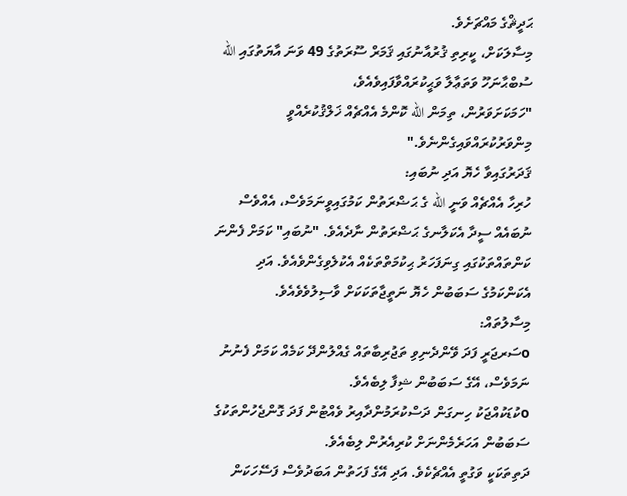ޙަދީޘްގެ މައްޗަށެވެ.
މިސާލަކަށް، ކީރިތި ޤުރުއާނުގައި ޤަމަރް ސޫރަތުގެ 49 ވަނަ އާޔަތުގައި الله ސުބްޙާނަހޫ ވަތަޢާލާ ވަޙީކުރައްވާފައިވެއެވެ،
"ހަމަކަށަވަރުން، ތިމަން الله ކޮންމެ އެއްޗެއް ޚަލްޤުކުރެއްވީ މިންވަރުކުރައްވައިގެންނެވެ."
ޤަދަރުގައިވާ ހެޔޮ އަދި ނުބައި:
ހުރިހާ އެއްޗެއް ވަނީ الله ގެ ޙަޟްރަތުން ކަމުގައިވީނަމަވެސް، އެއްވެސް ނުބައެއް ސީދާ އެކަލާނގެ ޙަޟްރަތުން ނާދެއެވެ. "ނުބައި" ކަމަށް ފެންނަ ކަންތައްތަކުގައި ގިނަފަހަރު ޙިކުމަތްތަކެއް އެކުލެވިގެންވެއެވެ. އަދި އެކަންކަމުގެ ސަބަބުން ހެޔޮ ނަތީޖާތަކަކަށް ވާސިލުވެވެއެވެ.
މިސާލުތައް:
oސަރޖަރީ ފަދަ ވޭންދެނިވި ތަޖުރިބާތައް ގެއްލުންދޭ ކަމެއް ކަމަށް ފެނުނު ނަމަވެސް، އޭގެ ސަބަބުން ޝިފާ ލިބެއެވެ.
oކުޑަކުއްޖަކު ހިނގަން ދަސްކުރަމުންދާއިރު ވެއްޓުން ފަދަ ގޮންޖެހުންތަކުގެ ސަބަބުން އަހަރެމެންނަށް ކުރިއެރުން ލިބެއެވެ.
ދަތިތަކަކީ ވަގުތީ އެއްޗެކެވެ. އަދި އޭގެ ފަހަތުން އަބަދުވެސް ފަސޭހަކަން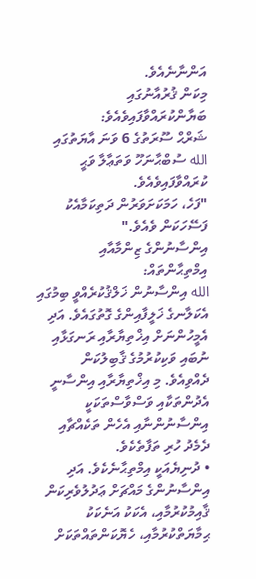އަންނާނެއެވެ.
މިކަން ޤުރުއާނުގައި ބަޔާންކުރައްވާފައިވެއެވެ:
ޝަރްޙް ސޫރަތުގެ 6 ވަނަ އާޔަތުގައި الله ސުބްޙާނަހޫ ވަތަޢާލާ ވަޙީ ކުރައްވާފައިވެއެވެ.
"ފަހެ، ހަމަކަށަވަރުން ދަތިކަމާއެކު ފަސޭހަކަން ވެއެވެ."
އިންސާނުންގެ ޒިންމާއާއި އިމްތިޙާންތައް:
الله އިންސާނުން ޚަލްޤުކުރެއްވީ ބިމުގައި އެކަލާނގެ ޚަލީފާއިންގެ ގޮތުގައެވެ. އަދި އެމީހުންނަށް އިޚްތިޔާރާއި ރަނގަޅާއި ނުބައި ވަކިކުރުމުގެ ޤާބިލުކަން ދެއްވިއެވެ. މި އިޚްތިޔާރާއި އިންސާނީ އެދުންތަކާއި ވަސްވާސްތަކަކީ އިންސާނުންނާއި އެހެން ތަކެއްޗާއި ދެމެދު ހުރި ތަފާތެކެވެ.
• ދުނިޔެއަކީ އިމްތިޙާނެކެވެ. އަދި އިންސާނުންގެ މައްޗަށް ޢަދުލުވެރިކަން ޤާއިމުކުރުމާއި، އެކަކު އަނެކަކު ޙިމާޔަތްކުރުމާއި، ހެޔޮކަންތައްތަކަށް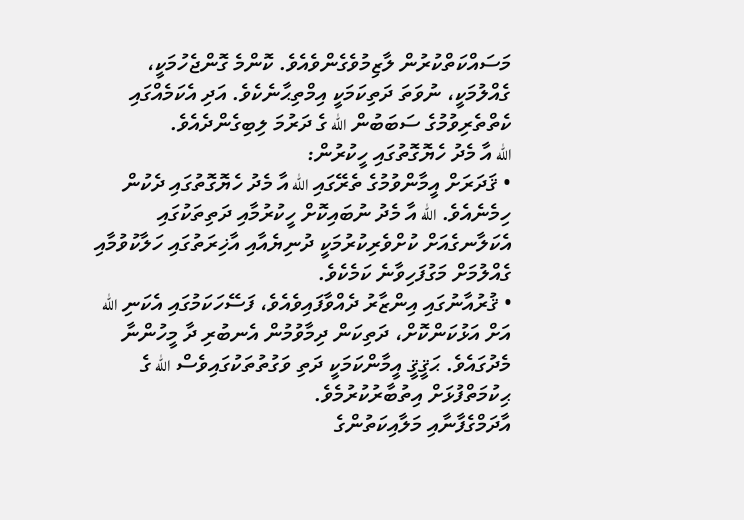މަސައްކަތްކުރުން ލާޒިމުވެގެންވެއެވެ. ކޮންމެ ގޮންޖެހުމަކީ، ގެއްލުމަކީ، ނުވަތަ ދަތިކަމަކީ އިމްތިޙާނެކެވެ. އަދި އެކަމެއްގައި ކެތްތެރިވުމުގެ ސަބަބުން الله ގެ ދަރުމަ ލިބިގެންދެއެވެ.
الله އާ މެދު ހެޔޮގޮތުގައި ހީކުރުން:
• ޤަދަރަށް އީމާންވުމުގެ ތެރޭގައި الله އާ މެދު ހެޔޮގޮތުގައި ދެކުން ހިމެނެއެވެ. الله އާ މެދު ނުބައިކޮށް ހީކުރުމާއި ދަތިތަކުގައި އެކަލާނގެއަށް ކުށްވެރިކުރުމަކީ ދުނިޔެއާއި އާޚިރަތުގައި ހަލާކުވުމާއި ގެއްލުމަށް މަގުފަހިވާނެ ކަމެކެވެ.
• ޤުރުއާނުގައި އިންޒާރު ދެއްވާފައިވެއެވެ، ފަސޭހަކަމުގައި އެކަނި الله އަށް އަޅުކަންކޮށް، ދަތިކަން ދިމާވުމުން އެނބުރި ދާ މީހުންނާ މެދުގައެވެ. ޙަޤީޤީ އީމާންކަމަކީ ދަތި ވަގުތުތަކުގައިވެސް الله ގެ ޙިކުމަތްފުޅަށް އިތުބާރުކުރުމެވެ.
އާދަމްގެފާނާއި މަލާއިކަތުންގެ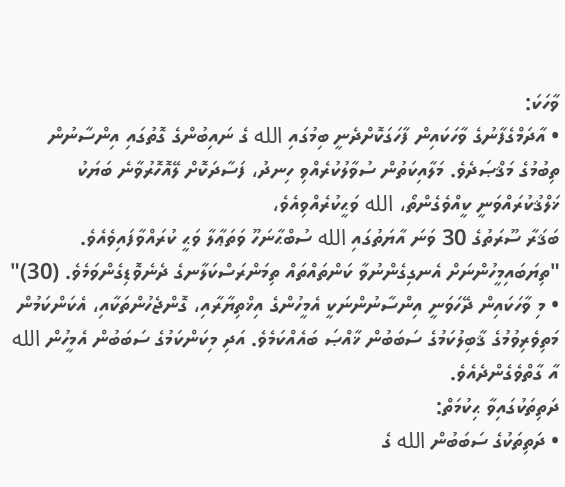ވާހަކަ:
• އާދަމްގެފާނުގެ ވާހަކައިން ފާހަގަކޮށްދެނީ ބިމުގައި الله ގެ ނައިބުންގެ ގޮތުގައި އިންސާނުން ތިބުމުގެ މަޤްޞަދެވެ. މަލާއިކަތުން ސުވާލުކުރެއްވި ހިނދު، ފަސާދަކޮށް ލޭއޮހޮރުވާނެ ބަޔަކު ޚަލްޤުކުރައްވަނީ ކީއްވެގެންތޯ، الله ވަޙީކުރެއްވިއެވެ،
ބަޤަރާ ސޫރަތުގެ 30 ވަނަ އާޔަތުގައި الله ސުބްޙާނަހޫ ވަތަޢާލާ ވަޙީ ކުރައްވާފައިވެއެވެ.
"ތިޔަބައިމީހުންނަށް އެނގިގެންނުވާ ކަންތައްތައް ތިމަންރަސްކަލާނގެ ދެނެވޮޑިގެންވަމެވެ. (30)"
• މި ވާހަކައިން ދޭހަވަނީ އިންސާނުންނަކީ އެމީހުންގެ އިޚްތިޔާރާއި، ގޮންޖެހުންތަކާއި، އެކަންކަމުން މަތިވެރިވުމުގެ ޤާބިލުކަމުގެ ސަބަބުން ޚާއްޞަ ބައެއްކަމެވެ. އަދި މިކަންކަމުގެ ސަބަބުން އެމީހުން الله އާ ގާތްވެގެންދެއެވެ.
ދަތިތަކުގައިވާ ޙިކުމަތް:
• ދަތިތަކުގެ ސަބަބުން الله ގެ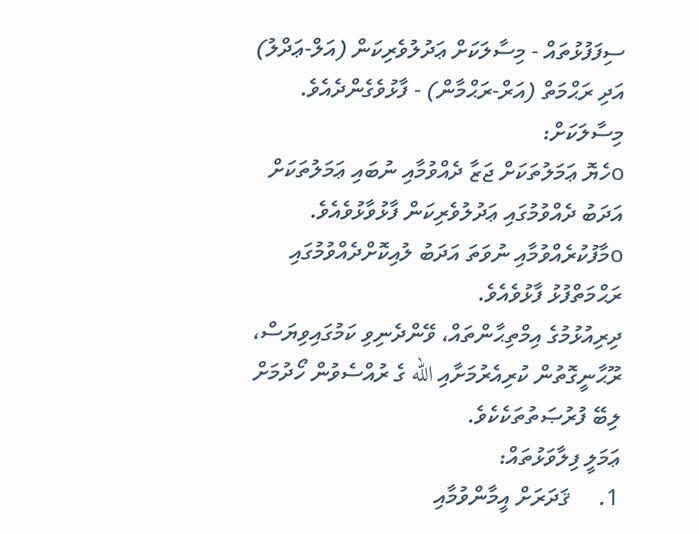ސިފަފުޅުތައް - މިސާލަކަށް ޢަދުލުވެރިކަން (އަލް-ޢަދްލު) އަދި ރަޙްމަތް (އަރް-ރަޙްމާން) - ފާޅުވެގެންދެއެވެ. މިސާލަކަށް:
oހެޔޮ ޢަމަލުތަކަށް ޖަޒާ ދެއްވުމާއި ނުބައި ޢަމަލުތަކަށް އަދަބު ދެއްވުމުގައި ޢަދުލުވެރިކަން ފާޅުވާޅުވެއެވެ.
oމާފުކުރެއްވުމާއި ނުވަތަ އަދަބު ލުއިކޮށްދެއްވުމުގައި ރަޙްމަތްފުޅު ފާޅުވެއެވެ.
ދިރިއުޅުމުގެ އިމްތިޙާންތައް، ވޭންދެނިވި ކަމުގައިވިޔަސް، ރޫޙާނީގޮތުން ކުރިއެރުމަށާއި الله ގެ ރުއްސެވުން ހޯދުމަށް ލިބޭ ފުރުޞަތުތަކެކެވެ.
ޢަމަލީ ފިލާވަޅުތައް:
1.     ޤަދަރަށް އީމާންވުމާއި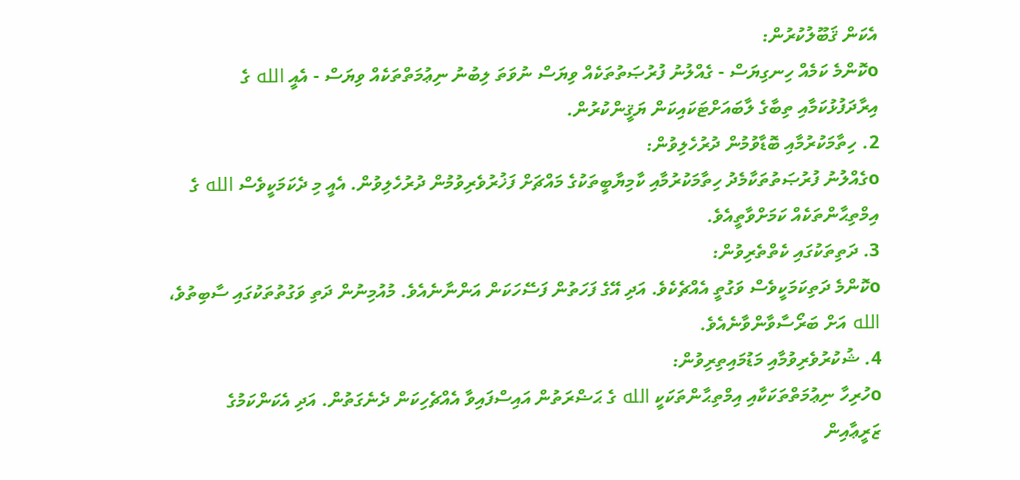އެކަން ޤަބޫލުކުރުން:
oކޮންމެ ކަމެއް ހިނގިޔަސް - ގެއްލުނު ފުރުޞަތުތަކެއް ވިޔަސް ނުވަތަ ލިބުނު ނިޢުމަތްތަކެއް ވިޔަސް - އެއީ الله ގެ އިރާދަފުޅުކަމާއި ތިބާގެ ލާބައަށްޓަކައިކަން ޔަޤީންކުރުން.
2. ހިތާމަކުރުމާއި ބޮޑާވުމުން ދުރުހެލިވުން:
oގެއްލުނު ފުރުޞަތުތަކާމެދު ހިތާމަކުރުމާއި ކާމިޔާބީތަކުގެ މައްޗަށް ފަޚުރުވެރިވުމުން ދުރުހެލިވުން. އެއީ މި ދެކަމަކީވެސް الله ގެ އިމްތިޙާންތަކެއް ކަމަށްވާތީއެވެ.
3. ދަތިތަކުގައި ކެތްތެރިވުން:
oކޮންމެ ދަތިކަމަކީވެސް ވަގުތީ އެއްޗެކެވެ. އަދި އޭގެ ފަހަތުން ފަސޭހަކަން އަންނާނެއެވެ. މުއުމިނުން ދަތި ވަގުތުތަކުގައި ސާބިތުވެ، الله އަށް ބަރޯސާވާންވާނެއެވެ.
4. ޝުކުރުވެރިވުމާއި މަޑުމައިތިރިވުން:
oހުރިހާ ނިޢުމަތްތަކަކާއި އިމްތިޙާންތަކަކީ الله ގެ ޙަޟްރަތުން އައިސްފައިވާ އެއްޗެހިކަން ދެނެގަތުން. އަދި އެކަންކަމުގެ ޒަރީޢާއިން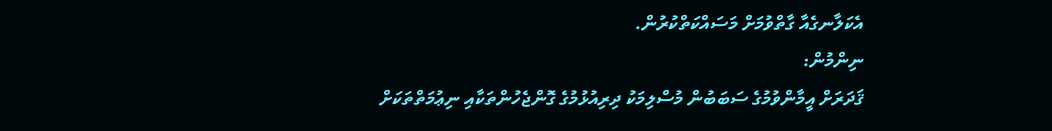އެކަލާނގެއާ ގާތްވުމަށް މަސައްކަތްކުރުން.
ނިންމުން:
ޤަދަރަށް އީމާންވުމުގެ ސަބަބުން މުސްލިމަކު ދިރިއުޅުމުގެ ގޮންޖެހުންތަކާއި ނިޢުމަތްތަކަށް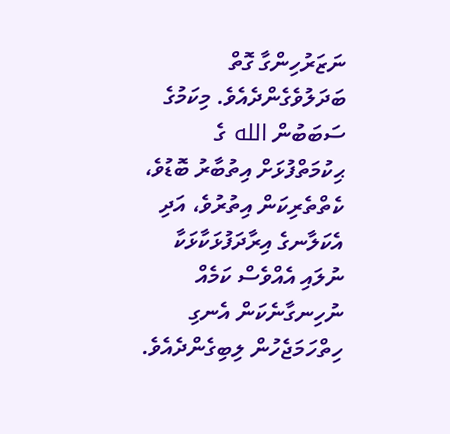ނަޒަރުހިންގާ ގޮތް ބަދަލުވެގެންދެއެވެ. މިކަމުގެ ސަބަބުން الله ގެ ޙިކުމަތްފުޅަށް އިތުބާރު ބޮޑުވެ، ކެތްތެރިކަން އިތުރުވެ، އަދި އެކަލާނގެ އިރާދަފުޅަކާޅަކާ ނުލައި އެއްވެސް ކަމެއް ނުހިނގާނެކަން އެނގި ހިތްހަމަޖެހުން ލިބިގެންދެއެވެ.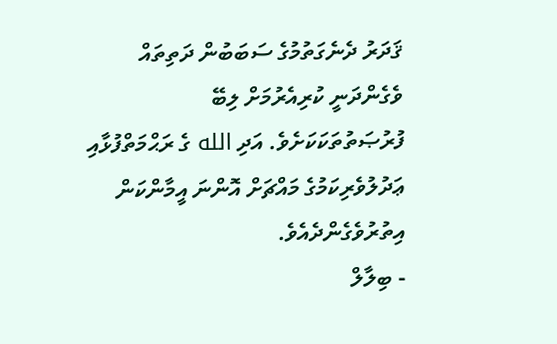ޤަދަރު ދެނެގަތުމުގެ ސަބަބުން ދަތިތައް ވެގެންދަނީ ކުރިއެރުމަށް ލިބޭ ފުރުޞަތުތަކަކަށެވެ. އަދި الله ގެ ރަޙްމަތްފުޅާއި ޢަދުލުވެރިކަމުގެ މައްޗަށް އޮންނަ އީމާންކަން އިތުރުވެގެންދެއެވެ.
- ބިލާލް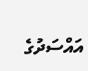އައްސަދުގެ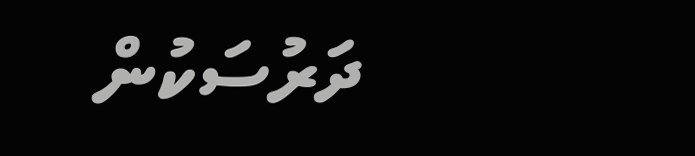ދަރުސަކުން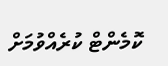ކޮމެންޓް ކުރެއްވުމަށް